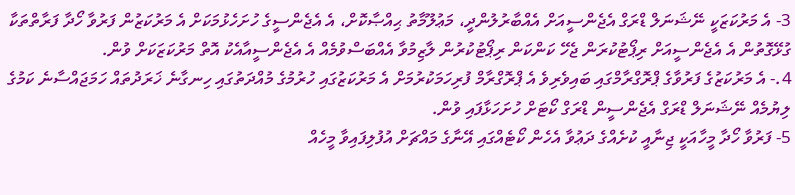3- އެ މަރުކަޒަކީ ނޭޝަނަލް ޑްރަގް އެޖެންސީއަށް އެއްބާރުލުންދީ، މަޢުލޫމާތު ޙިއްޞާކޮށް، އެ އެޖެންސީގެ ހުށަހެޅުމަކަށް އެ މަރުކަޒުން ފަރުވާ ހޯދާ ފަރާތްތަކާ ގުޅޭގޮތުން އެ އެޖެންސީއަށް ރިޕޯޓުކުރަން ޖެހޭ ކަންކަން ރިޕޯޓުކުރުން ލާޒިމުވާ އެއްބަސްވުމެއް އެ އެޖެންސީއާއެކު އޮތް މަރުކަޒަކަށް ވުން.
4.- އެ މަރުކަޒުގެ ފަރުވާގެ ޕްރޮގްރާމްގައި ބައިވެރިވެ އެ ޕްރޮގްރާމް ފުރިހަމަކުރުމަށް އެ މަރުކަޒުގައި ހުރުމުގެ މުއްދަތުގައި ހިނގާނެ ޚަރަދުތައް ހަމަޖައްސާނެ ކަމުގެ ލިޔުމެއް ނޭޝަނަލް ޑްރަގް އެޖެންސީން ޑްރަގް ކޯޓަށް ހުށަހަޅާފައި ވުން.
5- ފަރުވާ ހޯދާ މީހާއަކީ ޖިނާއީ ކުށެއްގެ ދަޢުވާ އެހެން ކޯޓެއްގައި އޭނާގެ މައްޗަށް އުފުލިފައިވާ މީހެއް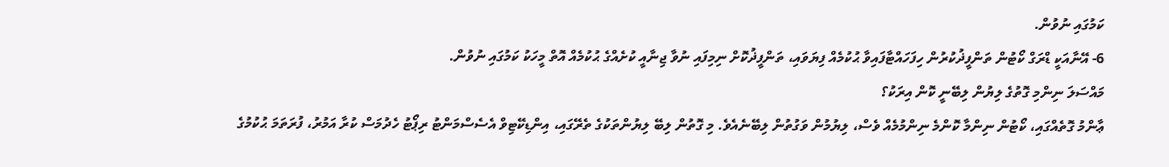ކަމުގައި ނުވުން.
6- އޭނާއަކީ ޑްރަގް ކޯޓުން ތަންފީޛުކުރުން ހިފަހައްޓާފައިވާ ޙުކުމެއް ފިޔަވައި، ތަންފީޛުކޮށް ނިމިފައި ނުވާ ޖިނާއީ ކުށެއްގެ ޙުކުމެއް އޮތް މީހަކު ކަމުގައި ނުވުން.
މައްސަލަ ނިންމި ގޮތުގެ ލިޔުން ލިބޭނީ ކޮން އިރަކު؟
ޢާންމު ގޮތެއްގައި، ކޯޓުން ނިންމާ ކޮންމެ ނިންމުމެއް ވެސް، ލިޔުމުން ވަގުތުން ލިބޭނެއެވެ. މި ގޮތުން ލިބޭ ލިޔުންތަކުގެ ތެރޭގައި، އިންޑިކޭޓިވް އެސެސްމަންޓު ރިޕޯޓު ހެދުމަސް ކުރާ އަމުރު، ފުރަތަމަ ޙުކުމުގެ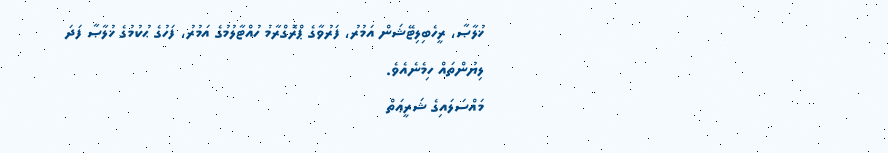ޚުލާޞާ، ރީހެބިލިޓޭޝަން އަމުރު، ފަރުވާގެ ޕްރޮގްރާމު ހުއްޓާލުމުގެ އަމުރު، ފަހުގެ ޙުކުމުގެ ޚުލާޞާ ފަދަ ލިޔުންތައް ހިމެނެއެވެ.
މައްސަލައިގެ ޝަރީޢަތް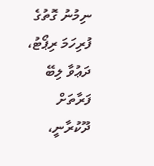ނިމުނު ގޮތުގެ ފުރިހަމަ ރިޕޯޓު، ދަޢުވާ ލިބޭ ފަރާތަށް ދޫކުރާނީ،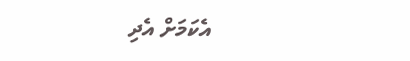އެކަމަށް އެދި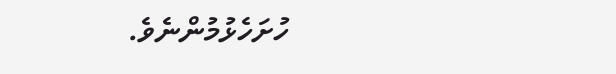ހުށަހެޅުމުންނެވެ.